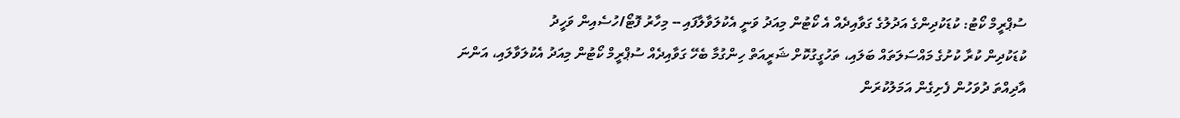ސުޕްރީމް ކޯޓު: ކުޑަކުދިންގެ އަދުލުގެ ގަވާއިދެއް އެ ކޯޓުން މިއަދު ވަނީ އެކުލަވާލާފައި -- މިހާރު ފޮޓޯ/ހުސެއިން ވަހީދު
ކުޑަކުދިން ކުރާ ކުށުގެ މައްސަލަތައް ބަލައި، ތަހުގީގުކޮށް ޝަރީއަތް ހިންގުމާ ބެހޭ ގަވާއިދެއް ސުޕްރީމް ކޯޓުން މިއަދު އެކުލަވާލައި، އަންނަ އާދިއްތަ ދުވަހުން ފެށިގެން އަމަލުކުރަން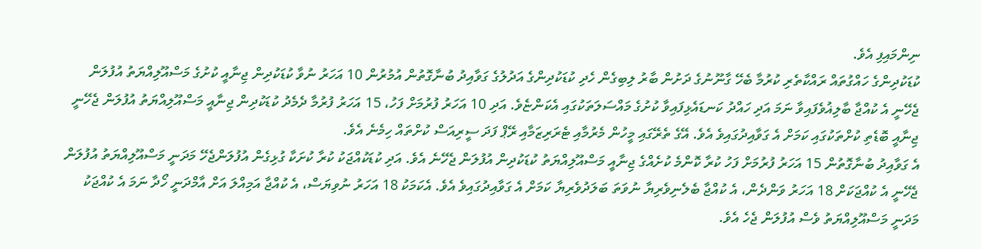ނިންމައިފި އެވެ.
ކުޑަކުދިންގެ ހައްގުތައް ރައްކާތެރި ކުރުމާ ބެހޭ ގާނޫނުގެ ދަށުން ބާރު ލިބިގެން ހެދި ކުޑަކުދިންގެ އަދުލުގެ ގަވާއިދު ބުނާގޮތުން އުމުރުން 10 އަހަރު ނުވާ ކުޑަކުދިން ޖިނާއީ ކުށުގެ މަސްއޫލިއްޔަތު އުފުލަން ޖެހޭނީ އެ ކުއްޖާ ބާލިޣުވެފައިވާ ނަމަ އަދި ހައްދު ކަނޑައެޅިފައިވާ ކުށުގެ މައްސަލަތަކުގައި އެކަންޏެވެ. އަދި 10 އަހަރު ފުރުމަށް ފަހު، 15 އަހަރު ފުރުމާ ދެމެދު ކުޑަކުދިން ޖިނާއީ މަސްއޫލިއްޔަތު އުފުލަން ޖެހޭނީ ޖިނާއީ ބޮޑެތި ކުށްތަކުގައި ކަމަށް އެ ގަވާއިދުގައިވެ އެވެ. އޭގެ ތެރޭގައި މީހުން މެރުމާއި ޓެރަރިޒަމާއި ރޭޕް ފަދަ ސީރިއަސް ކުށްތައް ހިމެނެ އެވެ.
އެ ގަވާއިދު ބުނާގޮތުން 15 އަހަރު ފުރުމަށް ފަހު ކުރާ ކޮންމެ ކުށެއްގެ ޖިނާއީ މަސްއޫލިއްޔަތު ކުޑަކުދިން އުފުލަން ޖެހޭނެ އެވެ. އަދި ކުޑަކުއްޖަކު ކުރާ ކުށަކާ ގުޅިގެން އުފުލަންޖެހޭ މަދަނީ މަސްއޫލިއްޔަތު އުފުލަން ޖެހޭނީ އެ ކުއްޖަކަށް 18 އަހަރު ވަންދެން، އެ ކުއްޖާ ބެލެނިވެރިޔާ ނުވަތަ ބަލަދުވެރިޔާ ކަމަށް އެ ގަވާއިދުގައިވެ އެވެ. އެކަމަކު 18 އަހަރު ނުވިޔަސް، އެ ކުއްޖާ އަމިއްލަ އަށް އާމްދަނީ ހޯދާ ނަމަ އެ ކުއްޖަކު މަދަނީ މަސްއޫލިއްޔަތު ވެސް އުފުލަން ޖެހެ އެވެ.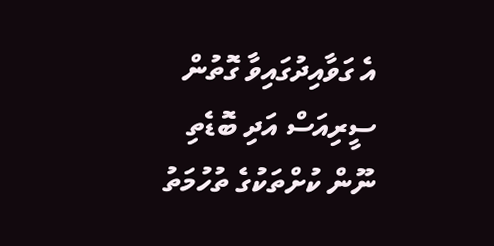އެ ގަވާއިދުގައިވާ ގޮތުން ސީރިއަސް އަދި ބޮޑެތި ނޫން ކުށްތަކުގެ ތުހުމަތު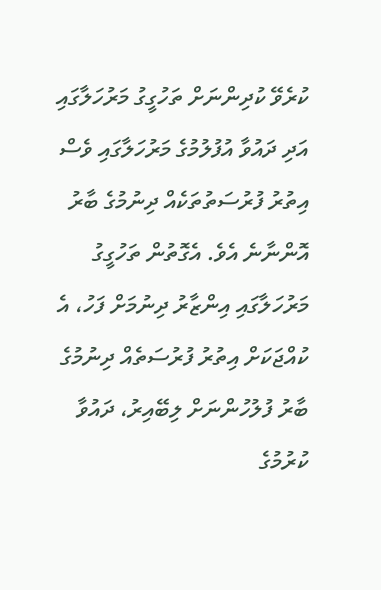ކުރެވޭ ކުދިންނަށް ތަހުގީގު މަރުހަލާގައި އަދި ދައުވާ އުފުލުމުގެ މަރުހަލާގައި ވެސް އިތުރު ފުރުސަތުތަކެއް ދިނުމުގެ ބާރު އޮންނާނެ އެވެ. އެގޮތުން ތަހުގީގު މަރުހަލާގައި އިންޒާރު ދިނުމަށް ފަހު، އެ ކުއްޖަކަށް އިތުރު ފުރުސަތެއް ދިނުމުގެ ބާރު ފުލުހުންނަށް ލިބޭއިރު، ދައުވާ ކުރުމުގެ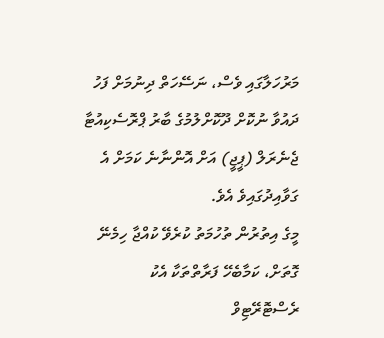މަރުހަލާގައި ވެސް، ނަސޭހަތް ދިނުމަށް ފަހު ދައުވާ ނުކޮށް ދޫކޮށްލުމުގެ ބާރު ޕްރޮސެކިއުޓާ ޖެނެރަލް (ޕީޖީ) އަށް އޮންނާނެ ކަމަށް އެ ގަވާއިދުގައިވެ އެވެ.
މީގެ އިތުރުން ތުހުމަތު ކުރެވޭ ކުއްޖާ ހިމެނޭ ގޮތަށް، ކަމާބެހޭ ފަރާތްތަކާ އެކު ރެސްޓޮރޭޓިވް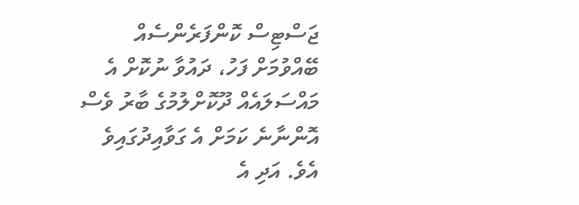ޖަސްޓިސް ކޮންފަރެންސެއް ބޭއްވުމަށް ފަހު، ދައުވާ ނުކޮށް އެ މައްސަލައެއް ދޫކޮށްލުމުގެ ބާރު ވެސް އޮންނާނެ ކަމަށް އެ ގަވާއިދުގައިވެ އެވެ. އަދި އެ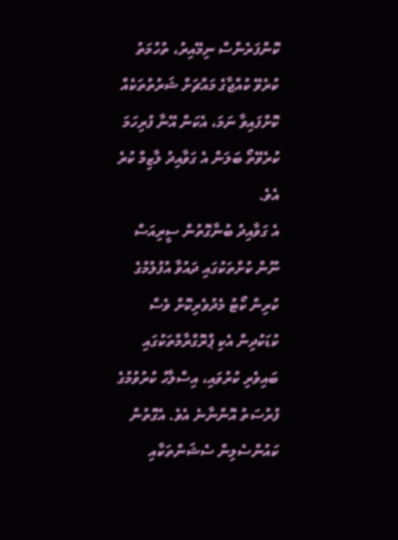ކޮންފަރެންސް ނިމޭއިރު، ތުހުމަތު ކުރެވޭ ކުއްޖާގެ މައްޗަށް ޝަރުތުތަކެއް ކޮށްފައިވާ ނަމަ، އެކަން އޭނާ ފުރިހަމަ ކުރެވޭތޯ ބަލަން އެ ގަވާއިދު ލާޒިމް ކުރެ އެވެ.
އެ ގަވާއިދު ބުނާގޮތުން ސީރިއަސް ނޫން ކުށްތަކުގައި ދައުވާ އުފުލުމުގެ ކުރިން ކޯޓު މެދުވެރިކޮށް ވެސް ކުޑަކުދިން އެކި ޕްރޮގްރާމްތަކުގައި ބައިވެރި ކުރުވައި، އިސްލާހު ކުރުވުމުގެ ފުރުސަތު އޮންނާނެ އެވެ. އެގޮތުން ކައުންސެލިން ސެޝަންތަކާއި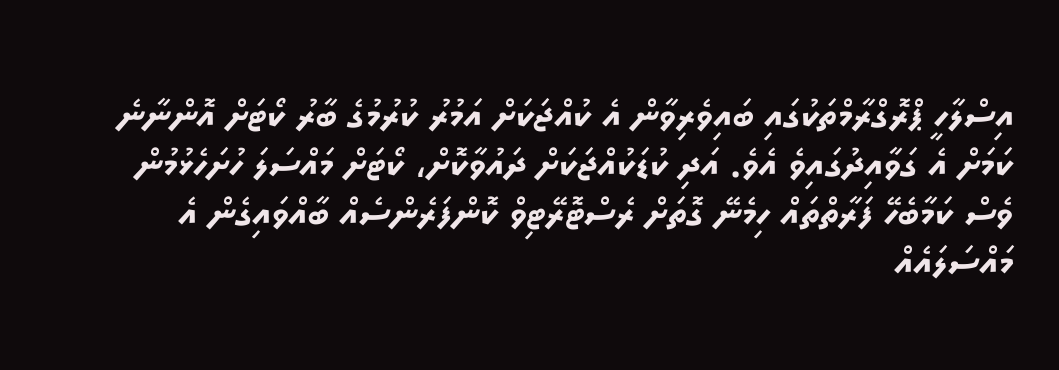އިސްލާހީ ޕްރޮގްރާމްތަކުގައި ބައިވެރިވާން އެ ކުއްޖަކަށް އަމުރު ކުރުމުގެ ބާރު ކޯޓަށް އޮންނާނެ ކަމަށް އެ ގަވާއިދުގައިވެ އެވެ. އަދި ކުޑަކުއްޖަކަށް ދައުވާކޮށް، ކޯޓަށް މައްސަލަ ހުށަހެޅުމުން ވެސް ކަމާބެހޭ ފަރާތްތައް ހިމެނޭ ގޮތަށް ރެސްޓޮރޭޓިވް ކޮންފަރެންސެއް ބާއްވައިގެން އެ މައްސަލައެއް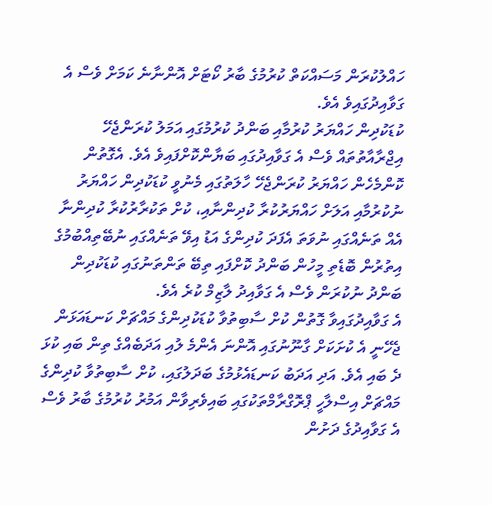ހައްލުކުރަން މަސައްކަތް ކުރުމުގެ ބާރު ކޯޓަށް އޮންނާނެ ކަމަށް ވެސް އެ ގަވާއިދުގައިވެ އެވެ.
ކުޑަކުދިން ހައްޔަރު ކުރުމާއި ބަންދު ކުރުމުގައި އަމަލު ކުރަންޖެހޭ އިޖްރާއާތުތައް ވެސް އެ ގަވާއިދުގައި ބަޔާންކޮށްފައިވެ އެވެ. އެގޮތުން ކޮންމެހެން ހައްޔަރު ކުރަންޖެހޭ ހާލަތުގައި މެނުވީ ކުޑަކުދިން ހައްޔަރު ނުކުރުމާއި އަލަށް ހައްޔަރުކުރާ ކުދިންނާއި، ކުށް ތަކުރާރުކުރާ ކުދިންނާ އެއް ތަނެއްގައި ނުވަތަ އެފަދަ ކުދިންގެ އަޑު އިވޭ ތަނެއްގައި ނުބޭތިއްބުމުގެ އިތުރުން ބޮޑެތި މީހުން ބަންދު ކޮށްފައި ތިބޭ ތަންތަނުގައި ކުޑަކުދިން ބަންދު ނުކުރަން ވެސް އެ ގަވާއިދު ލާޒިމް ކުރެ އެވެ.
އެ ގަވާއިދުގައިވާ ގޮތުން ކުށް ސާބިތުވާ ކުޑަކުދިންގެ މައްޗަށް ކަނޑައަޅަން ޖެހޭނީ އެ ކުށަކަށް ގާނޫނުގައި އޮންނަ އެންމެ ލުއި އަދަބެއްގެ ތިން ބައި ކުޅަ ދެ ބައި އެވެ. އަދި އަދަބު ކަނޑައެޅުމުގެ ބަދަލުގައި، ކުށް ސާބިތުވާ ކުދިންގެ މައްޗަށް އިސްލާހީ ޕްރޮގްރާމްތަކުގައި ބައިވެރިވާން އަމުރު ކުރުމުގެ ބާރު ވެސް އެ ގަވާއިދުގެ ދަށުން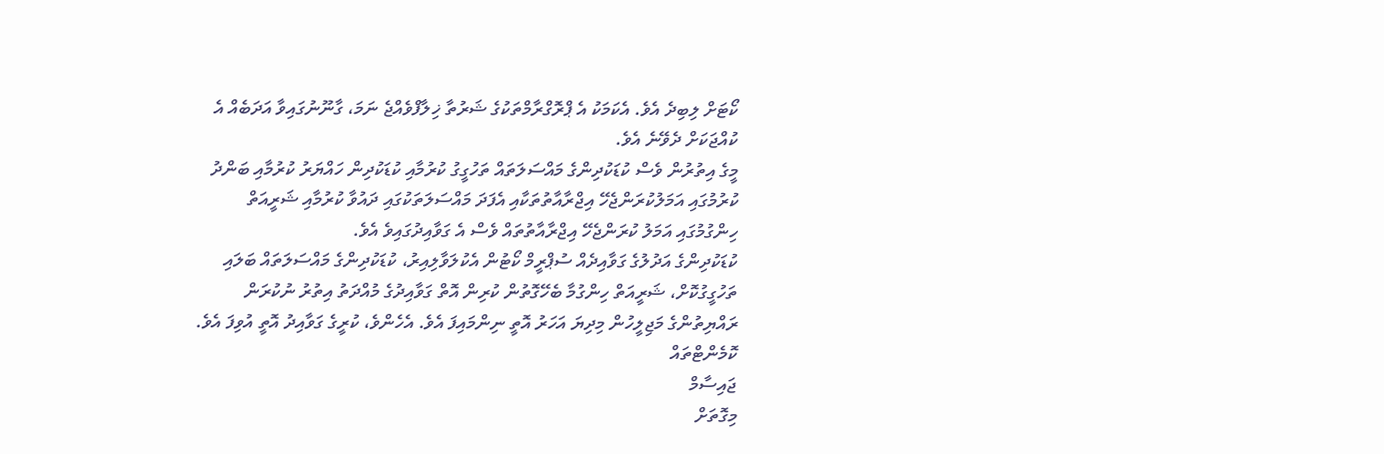ކޯޓަށް ލިބިދެ އެވެ. އެކަމަކު އެ ޕްރޮގްރާމްތަކުގެ ޝަރުތާ ޚިލާފްވެއްޖެ ނަމަ، ގާނޫނުގައިވާ އަދަބެއް އެ ކުއްޖަކަށް ދެވޭނެ އެވެ.
މީގެ އިތުރުން ވެސް ކުޑަކުދިންގެ މައްސަލަތައް ތަހުގީގު ކުރުމާއި ކުޑަކުދިން ހައްޔަރު ކުރުމާއި ބަންދު ކުރުމުގައި އަމަލުކުރަންޖެހޭ އިޖްރާއާތުތަކާއި އެފަދަ މައްސަލަތަކުގައި ދައުވާ ކުރުމާއި ޝަރީއަތް ހިންގުމުގައި އަމަލު ކުރަންޖެހޭ އިޖްރާއާތުތައް ވެސް އެ ގަވާއިދުގައިވެ އެވެ.
ކުޑަކުދިންގެ އަދުލުގެ ގަވާއިދެއް ސުޕްރީމް ކޯޓުން އެކުލަވާލިއިރު، ކުޑަކުދިންގެ މައްސަލަތައް ބަލައި ތަހުގީގުކޮށް، ޝަރީއަތް ހިންގުމާ ބެހޭގޮތުން ކުރިން އޮތް ގަވާއިދުގެ މުއްދަތު އިތުރު ނުކުރަން ރައްޔިތުންގެ މަޖިލީހުން މިދިޔަ އަހަރު އޮތީ ނިންމައިފަ އެވެ. އެހެންވެ، ކުރީގެ ގަވާއިދު އޮތީ އުވިފަ އެވެ.
ކޮމެންޓްތައް
ޖައިސާމް
މިގޮތަށް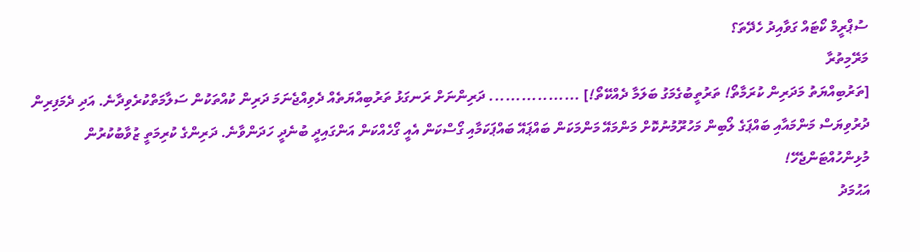ސުޕްރީމް ކޯޓައް ގަވާއިދު ހެދޭތަ؟
މަރޭމިތުރާ
[ތަރުބިއްޔަތު މަދަރިން ކުރަމާތޯ! ތަރުތީބުގެމަގު ބަލަމާ ދެއްކޭތޯ!] ................. ދަރިންނަށް ރަނގަޅު ތަރުބިއްޔަތެއް ދެވިއްޖެނަމަ ދަރިން ކުއްތަކުން ސަލާމަތްކުރެވިދާނެ. އަދި ދެމަފިރިން ދުރުވިޔަސް މަންމައާއި ބައްޕަގެ ލޯބިން މަހުރޫމުނުކޮށް މަންމައޭ މަންމަކަން ބައްޕައޭ ބައްޕަކަމާއި ގޯސްކަން އެއީ ގޯހެއްކަން އަންގައިދީ ބުނެދީ ހަދަންވާނެ. ދަރިންގެ ކުރިމަތީ ޒުވާބުކުރުން މުޅިންހުއްޓަންޖެހޭ!
އަޙުމަދު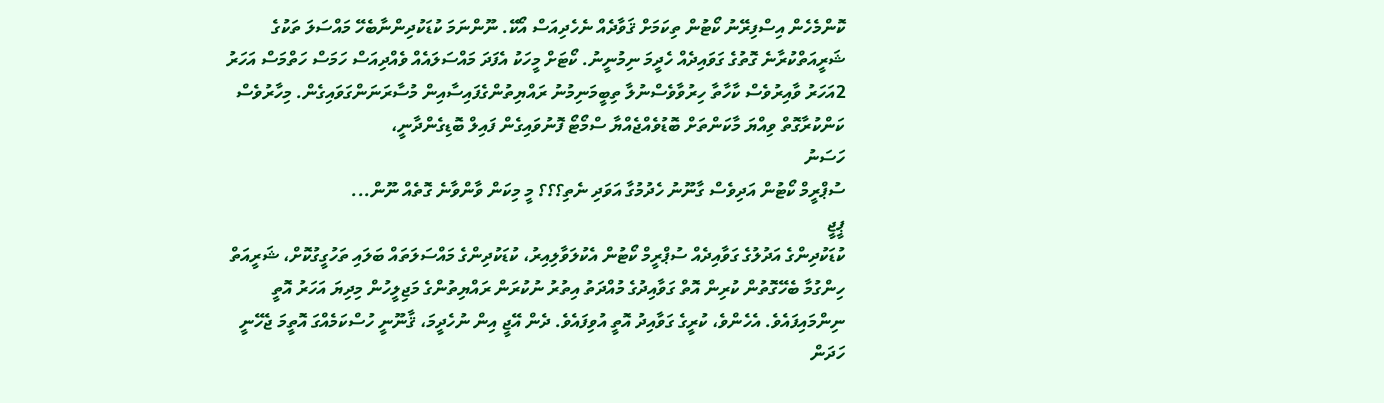ކޮންމެހެން އިސްފިރޭނު ކޯޓުން ތިކަމަށް ޤަވާދެއް ނެހެދިއަސް އޯކޭ. ނޫންނަމަ ކުޑަކުދިންނާބެހޭ މައްސަލަ ތަކުގެ ޝަރީއަތްކުރާނެ ގޮތުގެ ގަވައިދެއް ހެދީމަ ނިމުނީނު. ކޯޓަށް މީހަކު އެފަދަ މައްސަލައެއް ވެއްދިއަސް ހަމަސް ހަތްމަސް އަހަރު 2އަހަރު ވާއިރުވެސް ކާހާތާ ހިރުވާވެސްނުލާ ތިބީމަނިމުނު ރައްޔިތުންގެފައިސާއިން މުސާރަނަންގަވައިގެން. މިހާރުވެސް ކަންކުރާގޮތް ވިއްޔަ މާކަންތަށް ބޮޑުވެއްޖެއްޔާ ސްމޯޓޯ ފޮނުވައިގެން ފައިލް ބޮޑިގެންދާނީ،
ހަސަނު
ސުޕްރީމް ކޯޓުން އަދިވެސް ގާނޫނު ހެދުމުގާ އަވަދި ނެތި؟؟؟ މީ މިކަން ވާންވާނެ ގޮތެއް ނޫން...
ޕީޖީ
ކުޑަކުދިންގެ އަދުލުގެ ގަވާއިދެއް ސުޕްރީމް ކޯޓުން އެކުލަވާލިއިރު، ކުޑަކުދިންގެ މައްސަލަތައް ބަލައި ތަހުގީގުކޮށް، ޝަރީއަތް ހިންގުމާ ބެހޭގޮތުން ކުރިން އޮތް ގަވާއިދުގެ މުއްދަތު އިތުރު ނުކުރަން ރައްޔިތުންގެ މަޖިލީހުން މިދިޔަ އަހަރު އޮތީ ނިންމައިފައެވެ. އެހެންވެ، ކުރީގެ ގަވާއިދު އޮތީ އުވިފައެވެ. ދެން އޭޖީ އިން ނުހެދީމަ، ޤާނޫނީ ހުސްކަމެއްގަ އޮތީމަ ޖެހޭނީ ހަދަން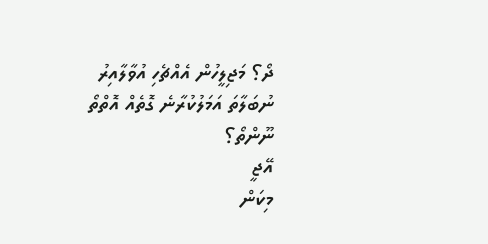ދޯ؟ މަޖިލީހުން އެއްޗެހި އުވާލާއިރު ނުބަލާތަ އަމަލުކުރާނެ ގޮތެއް އޮތްތޯ ނޫންތޯ؟
އޭޖީ
މިކަން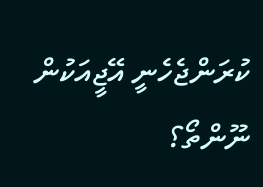ކުރަންޖެހެނީ އޭޖީއަކުން ނޫންތޯ؟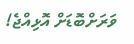ވަރަށްބޮޑަށް އޮޅިއްޖެ!